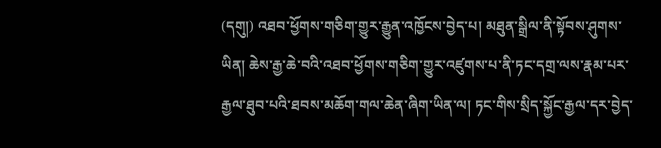(དགུ།) འཐབ་ཕྱོགས་གཅིག་གྱུར་རྒྱུན་འཁྱོངས་བྱེད་པ། མཐུན་སྒྲིལ་ནི་སྟོབས་ཤུགས་ཡིན། ཆེས་རྒྱ་ཆེ་བའི་འཐབ་ཕྱོགས་གཅིག་གྱུར་འཛུགས་པ་ནི་ཏང་དགྲ་ལས་རྣམ་པར་རྒྱལ་ཐུབ་པའི་ཐབས་མཆོག་གལ་ཆེན་ཞིག་ཡིན་ལ། ཏང་གིས་སྲིད་སྐྱོང་རྒྱལ་དར་བྱེད་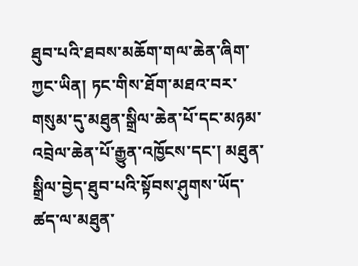ཐུབ་པའི་ཐབས་མཆོག་གལ་ཆེན་ཞིག་ཀྱང་ཡིན། ཏང་གིས་ཐོག་མཐའ་བར་གསུམ་དུ་མཐུན་སྒྲིལ་ཆེན་པོ་དང་མཉམ་འབྲེལ་ཆེན་པོ་རྒྱུན་འཁྱོངས་དང་། མཐུན་སྒྲིལ་བྱེད་ཐུབ་པའི་སྟོབས་ཤུགས་ཡོད་ཚད་ལ་མཐུན་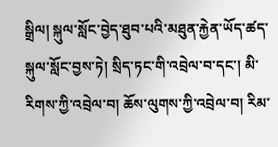སྒྲིལ། སྐུལ་སློང་བྱེད་ཐུབ་པའི་མཐུན་རྐྱེན་ཡོད་ཚད་སྐུལ་སློང་བྱས་ཏེ། སྲིད་ཏང་གི་འབྲེལ་བ་དང་། མི་རིགས་ཀྱི་འབྲེལ་བ། ཆོས་ལུགས་ཀྱི་འབྲེལ་བ། རིམ་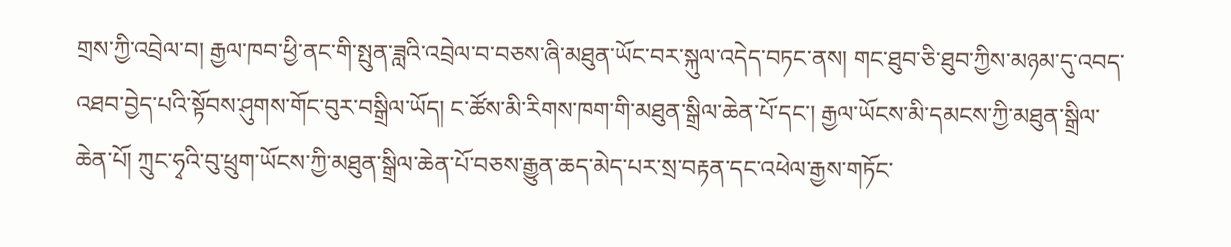གྲས་ཀྱི་འབྲེལ་བ། རྒྱལ་ཁབ་ཕྱི་ནང་གི་སྤུན་ཟླའི་འབྲེལ་བ་བཅས་ཞི་མཐུན་ཡོང་བར་སྐུལ་འདེད་བཏང་ནས། གང་ཐུབ་ཅི་ཐུབ་ཀྱིས་མཉམ་དུ་འབད་འཐབ་བྱེད་པའི་སྟོབས་ཤུགས་གོང་བུར་བསྒྲིལ་ཡོད། ང་ཚོས་མི་རིགས་ཁག་གི་མཐུན་སྒྲིལ་ཆེན་པོ་དང་། རྒྱལ་ཡོངས་མི་དམངས་ཀྱི་མཐུན་སྒྲིལ་ཆེན་པོ། ཀྲུང་ཧྭའི་བུ་ཕྲུག་ཡོངས་ཀྱི་མཐུན་སྒྲིལ་ཆེན་པོ་བཅས་རྒྱུན་ཆད་མེད་པར་སྲ་བརྟན་དང་འཕེལ་རྒྱས་གཏོང་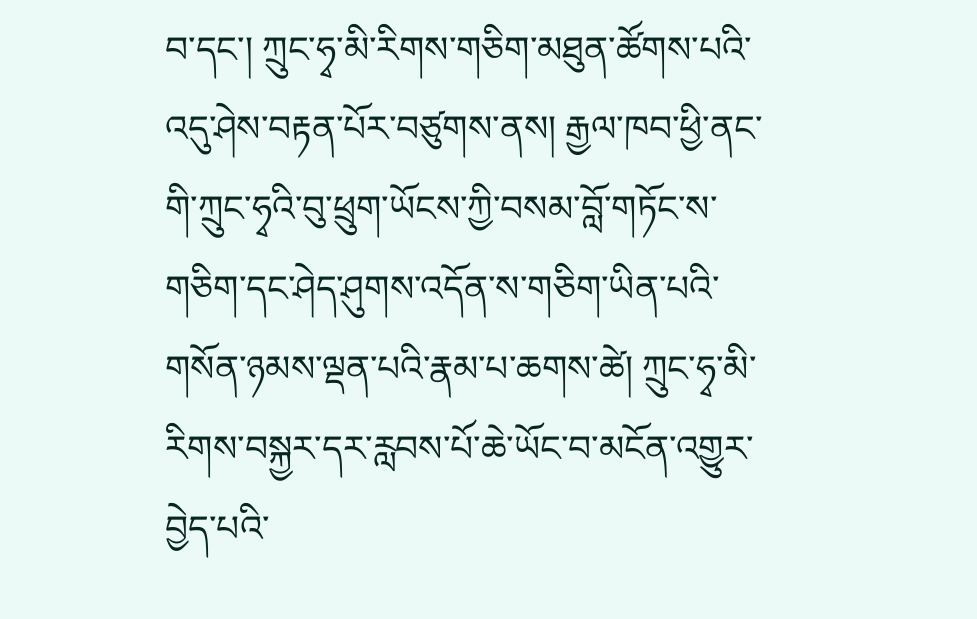བ་དང་། ཀྲུང་ཧྭ་མི་རིགས་གཅིག་མཐུན་ཚོགས་པའི་འདུ་ཤེས་བརྟན་པོར་བཙུགས་ནས། རྒྱལ་ཁབ་ཕྱི་ནང་གི་ཀྲུང་ཧྭའི་བུ་ཕྲུག་ཡོངས་ཀྱི་བསམ་བློ་གཏོང་ས་གཅིག་དང་ཤེད་ཤུགས་འདོན་ས་གཅིག་ཡིན་པའི་གསོན་ཉམས་ལྡན་པའི་རྣམ་པ་ཆགས་ཚེ། ཀྲུང་ཧྭ་མི་རིགས་བསྐྱར་དར་རླབས་པོ་ཆེ་ཡོང་བ་མངོན་འགྱུར་བྱེད་པའི་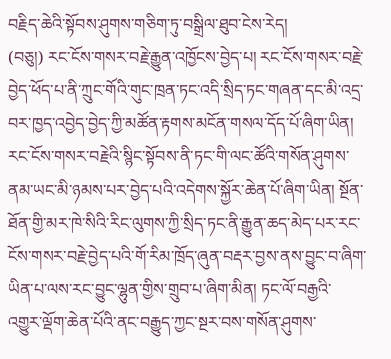བརྗིད་ཆེའི་སྟོབས་ཤུགས་གཅིག་ཏུ་བསྒྲིལ་ཐུབ་ངེས་རེད།
(བཅུ།) རང་ངོས་གསར་བརྗེ་རྒྱུན་འཁྱོངས་བྱེད་པ། རང་ངོས་གསར་བརྗེ་བྱེད་ཕོད་པ་ནི་ཀྲུང་གོའི་གུང་ཁྲན་ཏང་འདི་སྲིད་ཏང་གཞན་དང་མི་འདྲ་བར་ཁྱད་འབྱེད་བྱེད་ཀྱི་མཚོན་རྟགས་མངོན་གསལ་དོད་པོ་ཞིག་ཡིན། རང་ངོས་གསར་བརྗེའི་སྙིང་སྟོབས་ནི་ཏང་གི་ལང་ཚོའི་གསོན་ཤུགས་ནམ་ཡང་མི་ཉམས་པར་བྱེད་པའི་འདེགས་སྐྱོར་ཆེན་པོ་ཞིག་ཡིན། སྔོན་ཐོན་གྱི་མར་ཁེ་སིའི་རིང་ལུགས་ཀྱི་སྲིད་ཏང་ནི་རྒྱུན་ཆད་མེད་པར་རང་ངོས་གསར་བརྗེ་བྱེད་པའི་གོ་རིམ་ཁྲོད་ཞུན་བརྡར་བྱས་ནས་བྱུང་བ་ཞིག་ཡིན་པ་ལས་རང་བྱུང་ལྷུན་གྱིས་གྲུབ་པ་ཞིག་མིན། ཏང་ལོ་བརྒྱའི་འགྱུར་ལྡོག་ཆེན་པོའི་ནང་བརྒྱུད་ཀྱང་སྔར་བས་གསོན་ཤུགས་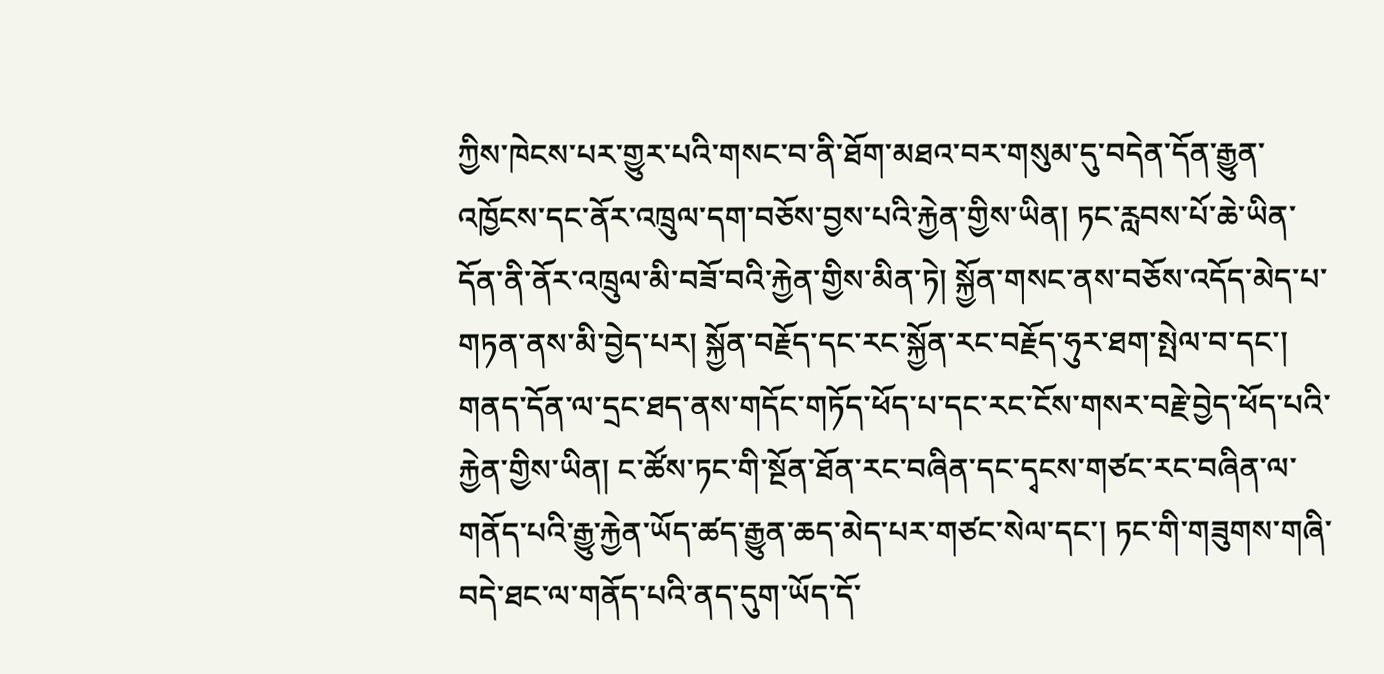ཀྱིས་ཁེངས་པར་གྱུར་པའི་གསང་བ་ནི་ཐོག་མཐའ་བར་གསུམ་དུ་བདེན་དོན་རྒྱུན་འཁྱོངས་དང་ནོར་འཁྲུལ་དག་བཅོས་བྱས་པའི་རྐྱེན་གྱིས་ཡིན། ཏང་རླབས་པོ་ཆེ་ཡིན་དོན་ནི་ནོར་འཁྲུལ་མི་བཟོ་བའི་རྐྱེན་གྱིས་མིན་ཏེ། སྐྱོན་གསང་ནས་བཅོས་འདོད་མེད་པ་གཏན་ནས་མི་བྱེད་པར། སྐྱོན་བརྗོད་དང་རང་སྐྱོན་རང་བརྗོད་ཧུར་ཐག་སྤེལ་བ་དང་། གནད་དོན་ལ་དྲང་ཐད་ནས་གདོང་གཏོད་ཕོད་པ་དང་རང་ངོས་གསར་བརྗེ་བྱེད་ཕོད་པའི་རྐྱེན་གྱིས་ཡིན། ང་ཚོས་ཏང་གི་སྔོན་ཐོན་རང་བཞིན་དང་དྭངས་གཙང་རང་བཞིན་ལ་གནོད་པའི་རྒྱུ་རྐྱེན་ཡོད་ཚད་རྒྱུན་ཆད་མེད་པར་གཙང་སེལ་དང་། ཏང་གི་གཟུགས་གཞི་བདེ་ཐང་ལ་གནོད་པའི་ནད་དུག་ཡོད་དོ་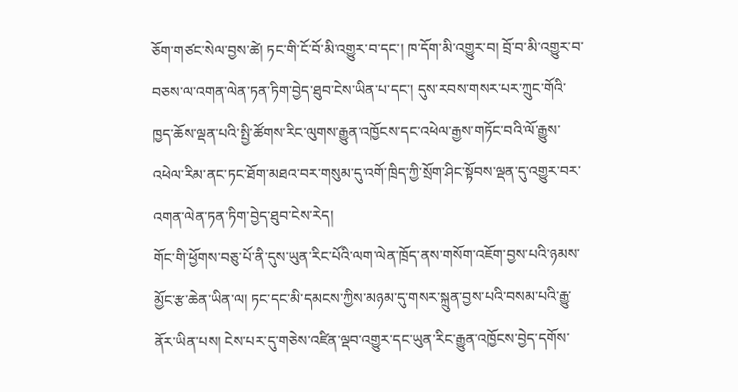ཅོག་གཙང་སེལ་བྱས་ཚེ། ཏང་གི་ངོ་བོ་མི་འགྱུར་བ་དང་། ཁ་དོག་མི་འགྱུར་བ། བྲོ་བ་མི་འགྱུར་བ་བཅས་ལ་འགན་ལེན་ཏན་ཏིག་བྱེད་ཐུབ་ངེས་ཡིན་པ་དང་། དུས་རབས་གསར་པར་ཀྲུང་གོའི་ཁྱད་ཆོས་ལྡན་པའི་སྤྱི་ཚོགས་རིང་ལུགས་རྒྱུན་འཁྱོངས་དང་འཕེལ་རྒྱས་གཏོང་བའི་ལོ་རྒྱུས་འཕེལ་རིམ་ནང་ཏང་ཐོག་མཐའ་བར་གསུམ་དུ་འགོ་ཁྲིད་ཀྱི་སྲོག་ཤིང་སྟོབས་ལྡན་དུ་འགྱུར་བར་འགན་ལེན་ཏན་ཏིག་བྱེད་ཐུབ་ངེས་རེད།
གོང་གི་ཕྱོགས་བཅུ་པོ་ནི་དུས་ཡུན་རིང་པོའི་ལག་ལེན་ཁྲོད་ནས་གསོག་འཇོག་བྱས་པའི་ཉམས་མྱོང་རྩ་ཆེན་ཡིན་ལ། ཏང་དང་མི་དམངས་ཀྱིས་མཉམ་དུ་གསར་སྐྲུན་བྱས་པའི་བསམ་པའི་རྒྱུ་ནོར་ཡིན་པས། ངེས་པར་དུ་གཅེས་འཛིན་ལྡབ་འགྱུར་དང་ཡུན་རིང་རྒྱུན་འཁྱོངས་བྱེད་དགོས་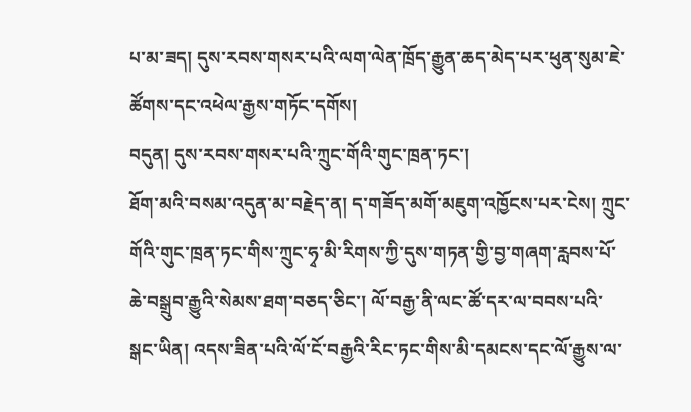པ་མ་ཟད། དུས་རབས་གསར་པའི་ལག་ལེན་ཁྲོད་རྒྱུན་ཆད་མེད་པར་ཕུན་སུམ་ཇེ་ཚོགས་དང་འཕེལ་རྒྱས་གཏོང་དགོས།
བདུན། དུས་རབས་གསར་པའི་ཀྲུང་གོའི་གུང་ཁྲན་ཏང་།
ཐོག་མའི་བསམ་འདུན་མ་བརྗེད་ན། ད་གཟོད་མགོ་མཇུག་འཁྱོངས་པར་ངེས། ཀྲུང་གོའི་གུང་ཁྲན་ཏང་གིས་ཀྲུང་ཧྭ་མི་རིགས་ཀྱི་དུས་གཏན་གྱི་བྱ་གཞག་རླབས་པོ་ཆེ་བསྒྲུབ་རྒྱུའི་སེམས་ཐག་བཅད་ཅིང་། ལོ་བརྒྱ་ནི་ལང་ཚོ་དར་ལ་བབས་པའི་སྒང་ཡིན། འདས་ཟིན་པའི་ལོ་ངོ་བརྒྱའི་རིང་ཏང་གིས་མི་དམངས་དང་ལོ་རྒྱུས་ལ་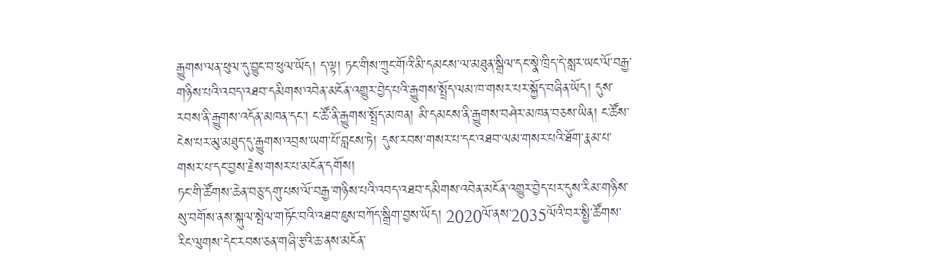རྒྱུགས་ལན་ཕུལ་དུ་བྱུང་བ་ཕུལ་ཡོད། ད་ལྟ། ཏང་གིས་ཀྲུང་གོའི་མི་དམངས་ལ་མཐུན་སྒྲིལ་དང་སྣེ་ཁྲིད་དེ་སླར་ཡང་ལོ་བརྒྱ་གཉིས་པའི་འབད་འཐབ་དམིགས་འབེན་མངོན་འགྱུར་བྱེད་པའི་རྒྱུགས་སྤྲོད་ལམ་ཁ་གསར་པར་སྐྱོད་བཞིན་ཡོད། དུས་རབས་ནི་རྒྱུགས་འདོན་མཁན་དང་། ང་ཚོ་ནི་རྒྱུགས་སྤྲོད་མཁན། མི་དམངས་ནི་རྒྱུགས་བཤེར་མཁན་བཅས་ཡིན། ང་ཚོས་ངེས་པར་མུ་མཐུད་དུ་རྒྱུགས་འབྲས་ཡག་པོ་བླངས་ཏེ། དུས་རབས་གསར་པ་དང་འཐབ་ལམ་གསར་པའི་ཐོག་རྣམ་པ་གསར་པ་དང་བྱས་རྗེས་གསར་པ་མངོན་དགོས།
ཏང་གི་ཚོགས་ཆེན་བཅུ་དགུ་པས་ལོ་བརྒྱ་གཉིས་པའི་འབད་འཐབ་དམིགས་འབེན་མངོན་འགྱུར་བྱེད་པར་དུས་རིམ་གཉིས་སུ་བགོས་ནས་སྐུལ་སྤེལ་གཏོང་བའི་འཐབ་ཇུས་བཀོད་སྒྲིག་བྱས་ཡོད། 2020ལོ་ནས་2035ལོའི་བར་སྤྱི་ཚོགས་རིང་ལུགས་དེང་རབས་ཅན་གཞི་རྩའི་ཆ་ནས་མངོན་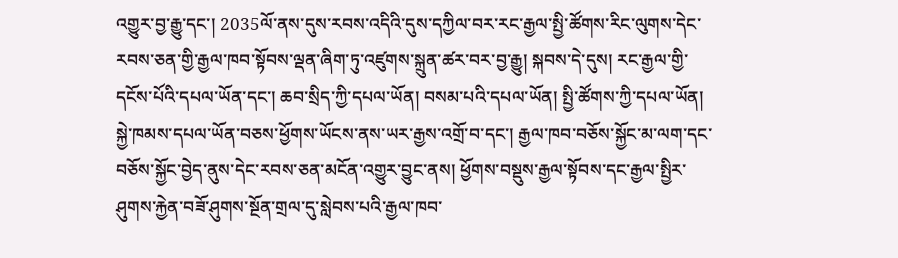འགྱུར་བྱ་རྒྱུ་དང་། 2035ལོ་ནས་དུས་རབས་འདིའི་དུས་དཀྱིལ་བར་རང་རྒྱལ་སྤྱི་ཚོགས་རིང་ལུགས་དེང་རབས་ཅན་གྱི་རྒྱལ་ཁབ་སྟོབས་ལྡན་ཞིག་ཏུ་འཛུགས་སྐྲུན་ཚར་བར་བྱ་རྒྱུ། སྐབས་དེ་དུས། རང་རྒྱལ་གྱི་དངོས་པོའི་དཔལ་ཡོན་དང་། ཆབ་སྲིད་ཀྱི་དཔལ་ཡོན། བསམ་པའི་དཔལ་ཡོན། སྤྱི་ཚོགས་ཀྱི་དཔལ་ཡོན། སྐྱེ་ཁམས་དཔལ་ཡོན་བཅས་ཕྱོགས་ཡོངས་ནས་ཡར་རྒྱས་འགྲོ་བ་དང་། རྒྱལ་ཁབ་བཅོས་སྐྱོང་མ་ལག་དང་བཅོས་སྐྱོང་བྱེད་ནུས་དེང་རབས་ཅན་མངོན་འགྱུར་བྱུང་ནས། ཕྱོགས་བསྡུས་རྒྱལ་སྟོབས་དང་རྒྱལ་སྤྱིར་ཤུགས་རྐྱེན་བཟོ་ཤུགས་སྔོན་གྲལ་དུ་སླེབས་པའི་རྒྱལ་ཁབ་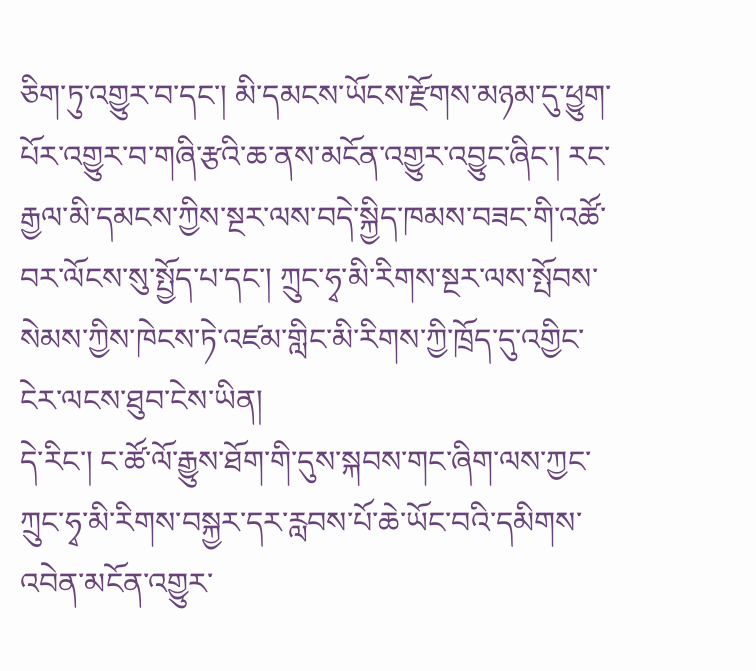ཅིག་ཏུ་འགྱུར་བ་དང་། མི་དམངས་ཡོངས་རྫོགས་མཉམ་དུ་ཕྱུག་པོར་འགྱུར་བ་གཞི་རྩའི་ཆ་ནས་མངོན་འགྱུར་འབྱུང་ཞིང་། རང་རྒྱལ་མི་དམངས་ཀྱིས་སྔར་ལས་བདེ་སྐྱིད་ཁམས་བཟང་གི་འཚོ་བར་ལོངས་སུ་སྤྱོད་པ་དང་། ཀྲུང་ཧྭ་མི་རིགས་སྔར་ལས་སྤོབས་སེམས་ཀྱིས་ཁེངས་ཏེ་འཛམ་གླིང་མི་རིགས་ཀྱི་ཁྲོད་དུ་འགྱིང་ངེར་ལངས་ཐུབ་ངེས་ཡིན།
དེ་རིང་། ང་ཚོ་ལོ་རྒྱུས་ཐོག་གི་དུས་སྐབས་གང་ཞིག་ལས་ཀྱང་ཀྲུང་ཧྭ་མི་རིགས་བསྐྱར་དར་རླབས་པོ་ཆེ་ཡོང་བའི་དམིགས་འབེན་མངོན་འགྱུར་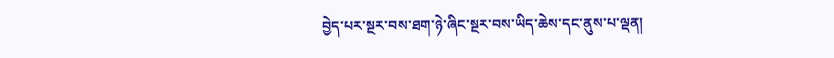བྱེད་པར་སྔར་བས་ཐག་ཉེ་ཞིང་སྔར་བས་ཡིད་ཆེས་དང་ནུས་པ་ལྡན།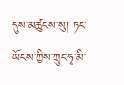དུས་མཚུངས་སུ། ཏང་ཡོངས་ཀྱིས་ཀྲུང་ཧྭ་མི་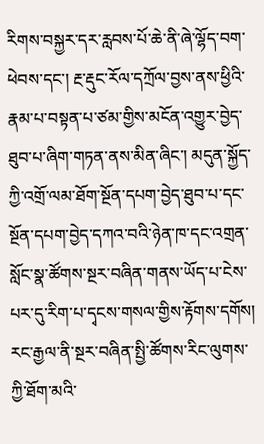རིགས་བསྐྱར་དར་རླབས་པོ་ཆེ་ནི་ཞེ་ལྷོད་བག་ཕེབས་དང་། རྔ་རྡུང་རོལ་དཀྲོལ་བྱས་ནས་ཕྱིའི་རྣམ་པ་བསྟན་པ་ཙམ་གྱིས་མངོན་འགྱུར་བྱེད་ཐུབ་པ་ཞིག་གཏན་ནས་མིན་ཞིང་། མདུན་སྐྱོད་ཀྱི་འགྲོ་ལམ་ཐོག་སྔོན་དཔག་བྱེད་ཐུབ་པ་དང་སྔོན་དཔག་བྱེད་དཀའ་བའི་ཉེན་ཁ་དང་འགྲན་སློང་སྣ་ཚོགས་སྔར་བཞིན་གནས་ཡོད་པ་ངེས་པར་དུ་རིག་པ་དྭངས་གསལ་གྱིས་རྟོགས་དགོས། རང་རྒྱལ་ནི་སྔར་བཞིན་སྤྱི་ཚོགས་རིང་ལུགས་ཀྱི་ཐོག་མའི་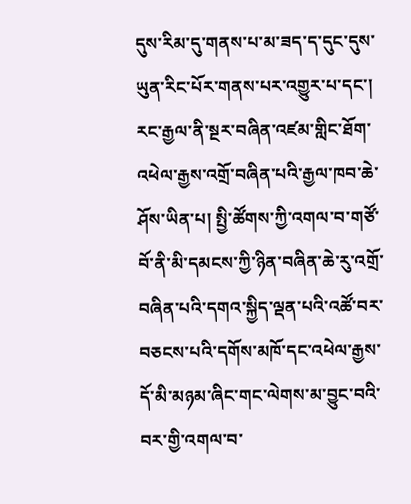དུས་རིམ་དུ་གནས་པ་མ་ཟད་ད་དུང་དུས་ཡུན་རིང་པོར་གནས་པར་འགྱུར་པ་དང་། རང་རྒྱལ་ནི་སྔར་བཞིན་འཛམ་གླིང་ཐོག་འཕེལ་རྒྱས་འགྲོ་བཞིན་པའི་རྒྱལ་ཁབ་ཆེ་ཤོས་ཡིན་པ། སྤྱི་ཚོགས་ཀྱི་འགལ་བ་གཙོ་བོ་ནི་མི་དམངས་ཀྱི་ཉིན་བཞིན་ཆེ་རུ་འགྲོ་བཞིན་པའི་དགའ་སྐྱིད་ལྡན་པའི་འཚོ་བར་བཅངས་པའི་དགོས་མཁོ་དང་འཕེལ་རྒྱས་དོ་མི་མཉམ་ཞིང་གང་ལེགས་མ་བྱུང་བའི་བར་གྱི་འགལ་བ་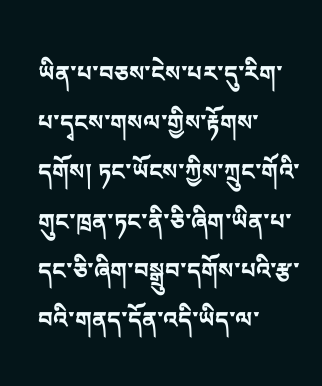ཡིན་པ་བཅས་ངེས་པར་དུ་རིག་པ་དྭངས་གསལ་གྱིས་རྟོགས་དགོས། ཏང་ཡོངས་ཀྱིས་ཀྲུང་གོའི་གུང་ཁྲན་ཏང་ནི་ཅི་ཞིག་ཡིན་པ་དང་ཅི་ཞིག་བསྒྲུབ་དགོས་པའི་རྩ་བའི་གནད་དོན་འདི་ཡིད་ལ་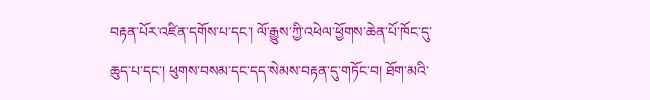བརྟན་པོར་འཛིན་དགོས་པ་དང་། ལོ་རྒྱུས་ཀྱི་འཕེལ་ཕྱོགས་ཆེན་པོ་ཁོང་དུ་ཆུད་པ་དང་། ཕུགས་བསམ་དང་དད་སེམས་བརྟན་དུ་གཏོང་བ། ཐོག་མའི་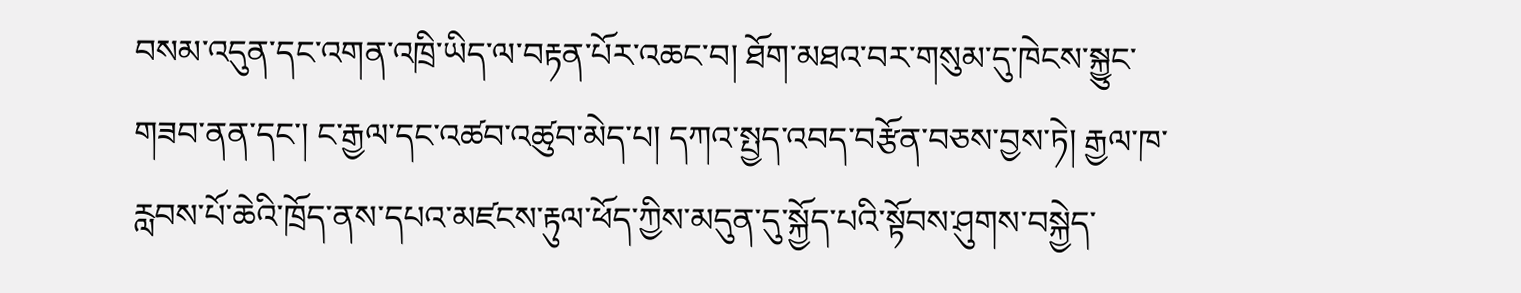བསམ་འདུན་དང་འགན་འཁྲི་ཡིད་ལ་བརྟན་པོར་འཆང་བ། ཐོག་མཐའ་བར་གསུམ་དུ་ཁེངས་སྐྱུང་གཟབ་ནན་དང་། ང་རྒྱལ་དང་འཚབ་འཚུབ་མེད་པ། དཀའ་སྤྱད་འབད་བརྩོན་བཅས་བྱས་ཏེ། རྒྱལ་ཁ་རླབས་པོ་ཆེའི་ཁྲོད་ནས་དཔའ་མཛངས་རྟུལ་ཕོད་ཀྱིས་མདུན་དུ་སྐྱོད་པའི་སྟོབས་ཤུགས་བསྐྱེད་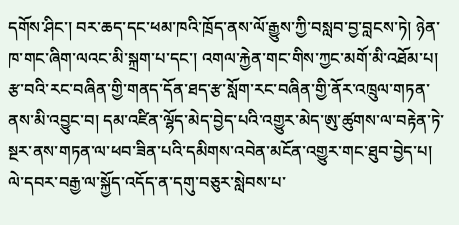དགོས་ཤིང་། བར་ཆད་དང་ཕམ་ཁའི་ཁྲོད་ནས་ལོ་རྒྱུས་ཀྱི་བསླབ་བྱ་བླངས་ཏེ། ཉེན་ཁ་གང་ཞིག་ལའང་མི་སྐྲག་པ་དང་། འགལ་རྐྱེན་གང་གིས་ཀྱང་མགོ་མི་འཐོམ་པ། རྩ་བའི་རང་བཞིན་གྱི་གནད་དོན་ཐད་རྩ་སློག་རང་བཞིན་གྱི་ནོར་འཁྲུལ་གཏན་ནས་མི་འབྱུང་བ། དམ་འཛིན་ལྷོད་མེད་བྱེད་པའི་འགྱུར་མེད་ཨུ་ཚུགས་ལ་བརྟེན་ཏེ་སྔར་ནས་གཏན་ལ་ཕབ་ཟིན་པའི་དམིགས་འབེན་མངོན་འགྱུར་གང་ཐུབ་བྱེད་པ། ལེ་དབར་བརྒྱ་ལ་སྐྱོད་འདོད་ན་དགུ་བཅུར་སླེབས་པ་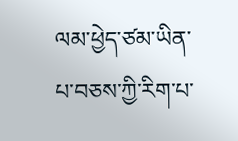ལམ་ཕྱེད་ཙམ་ཡིན་པ་བཅས་ཀྱི་རིག་པ་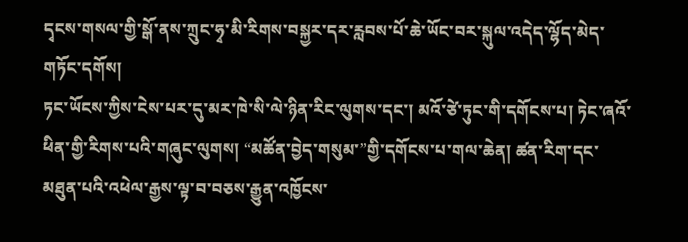དྭངས་གསལ་གྱི་སྒོ་ནས་ཀྲུང་ཧྭ་མི་རིགས་བསྐྱར་དར་རླབས་པོ་ཆེ་ཡོང་བར་སྐུལ་འདེད་ལྷོད་མེད་གཏོང་དགོས།
ཏང་ཡོངས་ཀྱིས་ངེས་པར་དུ་མར་ཁེ་སི་ལེ་ཉིན་རིང་ལུགས་དང་། མའོ་ཙེ་ཏུང་གི་དགོངས་པ། ཏེང་ཞའོ་ཕིན་གྱི་རིགས་པའི་གཞུང་ལུགས། “མཚོན་བྱེད་གསུམ་”གྱི་དགོངས་པ་གལ་ཆེན། ཚན་རིག་དང་མཐུན་པའི་འཕེལ་རྒྱས་ལྟ་བ་བཅས་རྒྱུན་འཁྱོངས་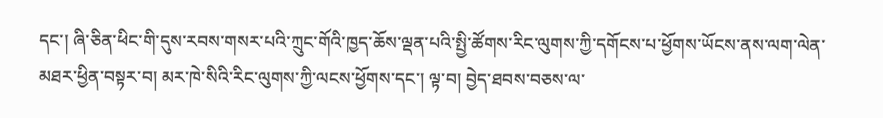དང་། ཞི་ཅིན་ཕིང་གི་དུས་རབས་གསར་པའི་ཀྲུང་གོའི་ཁྱད་ཆོས་ལྡན་པའི་སྤྱི་ཚོགས་རིང་ལུགས་ཀྱི་དགོངས་པ་ཕྱོགས་ཡོངས་ནས་ལག་ལེན་མཐར་ཕྱིན་བསྟར་བ། མར་ཁེ་སིའི་རིང་ལུགས་ཀྱི་ལངས་ཕྱོགས་དང་། ལྟ་བ། བྱེད་ཐབས་བཅས་ལ་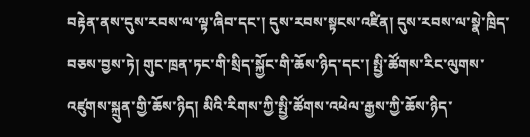བརྟེན་ནས་དུས་རབས་ལ་ལྟ་ཞིབ་དང་། དུས་རབས་སྟངས་འཛིན། དུས་རབས་ལ་སྣེ་ཁྲིད་བཅས་བྱས་ཏེ། གུང་ཁྲན་ཏང་གི་སྲིད་སྐྱོང་གི་ཆོས་ཉིད་དང་། སྤྱི་ཚོགས་རིང་ལུགས་འཛུགས་སྐྲུན་གྱི་ཆོས་ཉིད། མིའི་རིགས་ཀྱི་སྤྱི་ཚོགས་འཕེལ་རྒྱས་ཀྱི་ཆོས་ཉིད་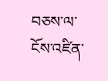བཅས་ལ་ངོས་འཛིན་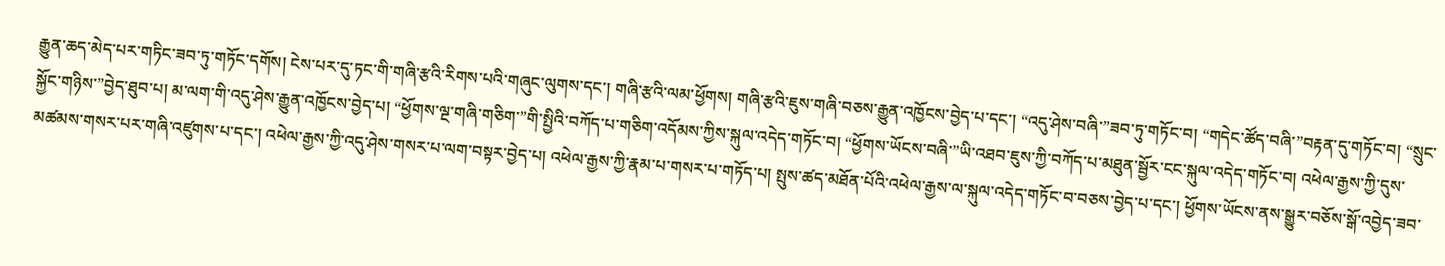རྒྱུན་ཆད་མེད་པར་གཏིང་ཟབ་ཏུ་གཏོང་དགོས། ངེས་པར་དུ་ཏང་གི་གཞི་རྩའི་རིགས་པའི་གཞུང་ལུགས་དང་། གཞི་རྩའི་ལམ་ཕྱོགས། གཞི་རྩའི་ཇུས་གཞི་བཅས་རྒྱུན་འཁྱོངས་བྱེད་པ་དང་། “འདུ་ཤེས་བཞི་”ཟབ་ཏུ་གཏོང་བ། “གདེང་ཚོད་བཞི་”བརྟན་དུ་གཏོང་བ། “སྲུང་སྐྱོང་གཉིས་”བྱེད་ཐུབ་པ། མ་ལག་གི་འདུ་ཤེས་རྒྱུན་འཁྱོངས་བྱེད་པ། “ཕྱོགས་ལྔ་གཞི་གཅིག་”གི་སྤྱིའི་བཀོད་པ་གཅིག་འདོམས་ཀྱིས་སྐུལ་འདེད་གཏོང་བ། “ཕྱོགས་ཡོངས་བཞི་”ཡི་འཐབ་ཇུས་ཀྱི་བཀོད་པ་མཐུན་སྦྱོར་ངང་སྐུལ་འདེད་གཏོང་བ། འཕེལ་རྒྱས་ཀྱི་དུས་མཚམས་གསར་པར་གཞི་འཛུགས་པ་དང་། འཕེལ་རྒྱས་ཀྱི་འདུ་ཤེས་གསར་པ་ལག་བསྟར་བྱེད་པ། འཕེལ་རྒྱས་ཀྱི་རྣམ་པ་གསར་པ་གཏོད་པ། སྤུས་ཚད་མཐོན་པོའི་འཕེལ་རྒྱས་ལ་སྐུལ་འདེད་གཏོང་བ་བཅས་བྱེད་པ་དང་། ཕྱོགས་ཡོངས་ནས་སྒྱུར་བཅོས་སྒོ་འབྱེད་ཟབ་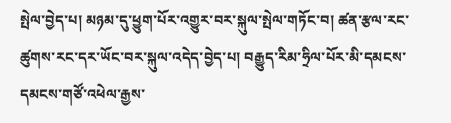སྤེལ་བྱེད་པ། མཉམ་དུ་ཕྱུག་པོར་འགྱུར་བར་སྐུལ་སྤེལ་གཏོང་བ། ཚན་རྩལ་རང་ཚུགས་རང་དར་ཡོང་བར་སྐུལ་འདེད་བྱེད་པ། བརྒྱུད་རིམ་ཧྲིལ་པོར་མི་དམངས་དམངས་གཙོ་འཕེལ་རྒྱས་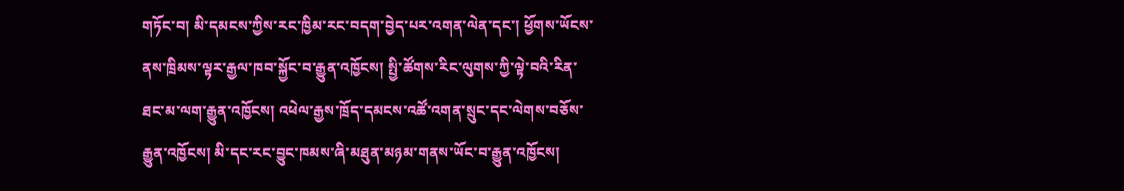གཏོང་བ། མི་དམངས་ཀྱིས་རང་ཁྱིམ་རང་བདག་བྱེད་པར་འགན་ལེན་དང་། ཕྱོགས་ཡོངས་ནས་ཁྲིམས་ལྟར་རྒྱལ་ཁབ་སྐྱོང་བ་རྒྱུན་འཁྱོངས། སྤྱི་ཚོགས་རིང་ལུགས་ཀྱི་ལྟེ་བའི་རིན་ཐང་མ་ལག་རྒྱུན་འཁྱོངས། འཕེལ་རྒྱས་ཁྲོད་དམངས་འཚོ་འགན་སྲུང་དང་ལེགས་བཅོས་རྒྱུན་འཁྱོངས། མི་དང་རང་བྱུང་ཁམས་ཞི་མཐུན་མཉམ་གནས་ཡོང་བ་རྒྱུན་འཁྱོངས།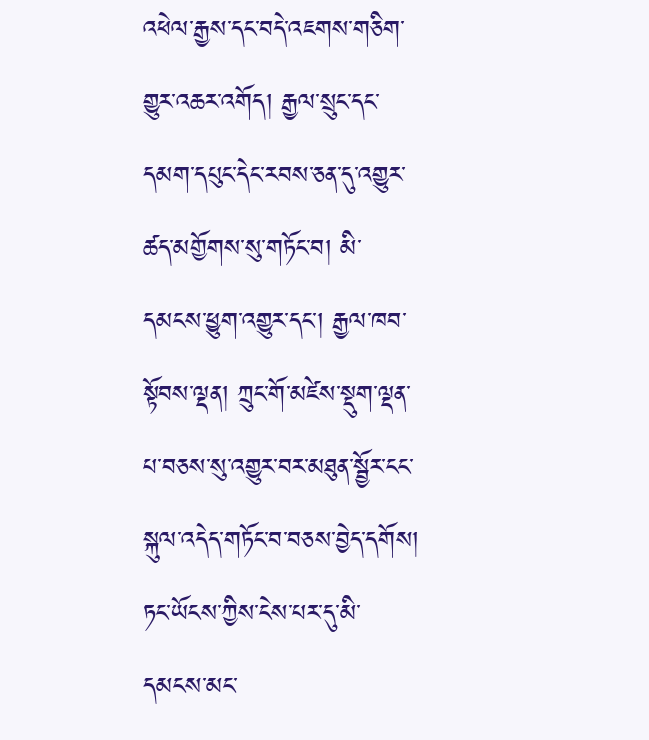འཕེལ་རྒྱས་དང་བདེ་འཇགས་གཅིག་གྱུར་འཆར་འགོད། རྒྱལ་སྲུང་དང་དམག་དཔུང་དེང་རབས་ཅན་དུ་འགྱུར་ཚད་མགྱོགས་སུ་གཏོང་བ། མི་དམངས་ཕྱུག་འགྱུར་དང་། རྒྱལ་ཁབ་སྟོབས་ལྡན། ཀྲུང་གོ་མཛེས་སྡུག་ལྡན་པ་བཅས་སུ་འགྱུར་བར་མཐུན་སྦྱོར་ངང་སྐུལ་འདེད་གཏོང་བ་བཅས་བྱེད་དགོས།
ཏང་ཡོངས་ཀྱིས་ངེས་པར་དུ་མི་དམངས་མང་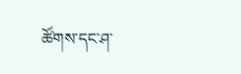ཚོགས་དང་ཤ་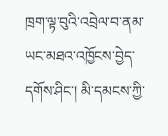ཁྲག་ལྟ་བུའི་འབྲེལ་བ་ནམ་ཡང་མཐའ་འཁྱོངས་བྱེད་དགོས་ཤིང་། མི་དམངས་ཀྱི་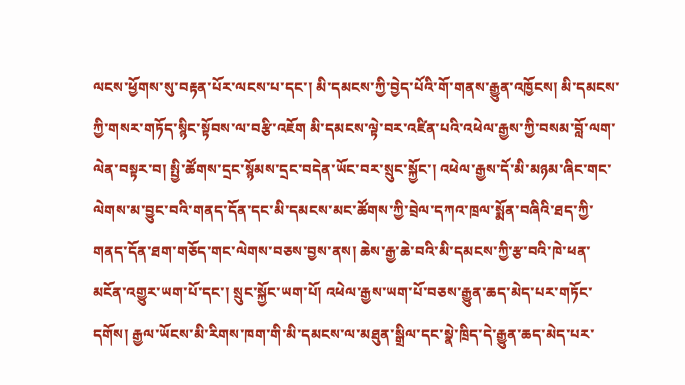ལངས་ཕྱོགས་སུ་བརྟན་པོར་ལངས་པ་དང་། མི་དམངས་ཀྱི་བྱེད་པོའི་གོ་གནས་རྒྱུན་འཁྱོངས། མི་དམངས་ཀྱི་གསར་གཏོད་སྙིང་སྟོབས་ལ་བརྩི་འཇོག མི་དམངས་ལྟེ་བར་འཛིན་པའི་འཕེལ་རྒྱས་ཀྱི་བསམ་བློ་ལག་ལེན་བསྟར་བ། སྤྱི་ཚོགས་དྲང་སྙོམས་དྲང་བདེན་ཡོང་བར་སྲུང་སྐྱོང་། འཕེལ་རྒྱས་དོ་མི་མཉམ་ཞིང་གང་ལེགས་མ་བྱུང་བའི་གནད་དོན་དང་མི་དམངས་མང་ཚོགས་ཀྱི་བྲེལ་དཀའ་ཁྲལ་སྨོན་བཞིའི་ཐད་ཀྱི་གནད་དོན་ཐག་གཅོད་གང་ལེགས་བཅས་བྱས་ནས། ཆེས་རྒྱ་ཆེ་བའི་མི་དམངས་ཀྱི་རྩ་བའི་ཁེ་ཕན་མངོན་འགྱུར་ཡག་པོ་དང་། སྲུང་སྐྱོང་ཡག་པོ། འཕེལ་རྒྱས་ཡག་པོ་བཅས་རྒྱུན་ཆད་མེད་པར་གཏོང་དགོས། རྒྱལ་ཡོངས་མི་རིགས་ཁག་གི་མི་དམངས་ལ་མཐུན་སྒྲིལ་དང་སྣེ་ཁྲིད་དེ་རྒྱུན་ཆད་མེད་པར་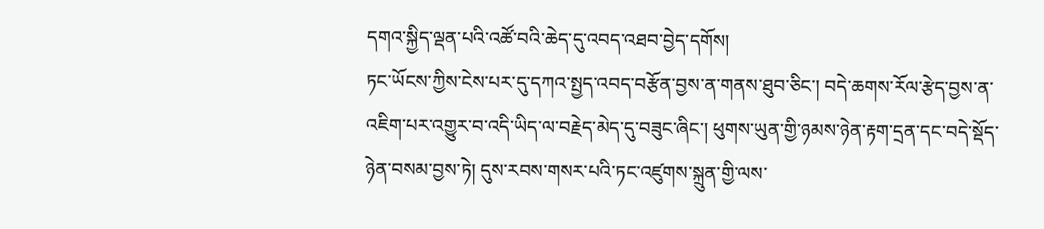དགའ་སྐྱིད་ལྡན་པའི་འཚོ་བའི་ཆེད་དུ་འབད་འཐབ་བྱེད་དགོས།
ཏང་ཡོངས་ཀྱིས་ངེས་པར་དུ་དཀའ་སྤྱད་འབད་བརྩོན་བྱས་ན་གནས་ཐུབ་ཅིང་། བདེ་ཆགས་རོལ་རྩེད་བྱས་ན་འཇིག་པར་འགྱུར་བ་འདི་ཡིད་ལ་བརྗེད་མེད་དུ་བཟུང་ཞིང་། ཕུགས་ཡུན་གྱི་ཉམས་ཉེན་རྟག་དྲན་དང་བདེ་སྡོད་ཉེན་བསམ་བྱས་ཏེ། དུས་རབས་གསར་པའི་ཏང་འཛུགས་སྐྲུན་གྱི་ལས་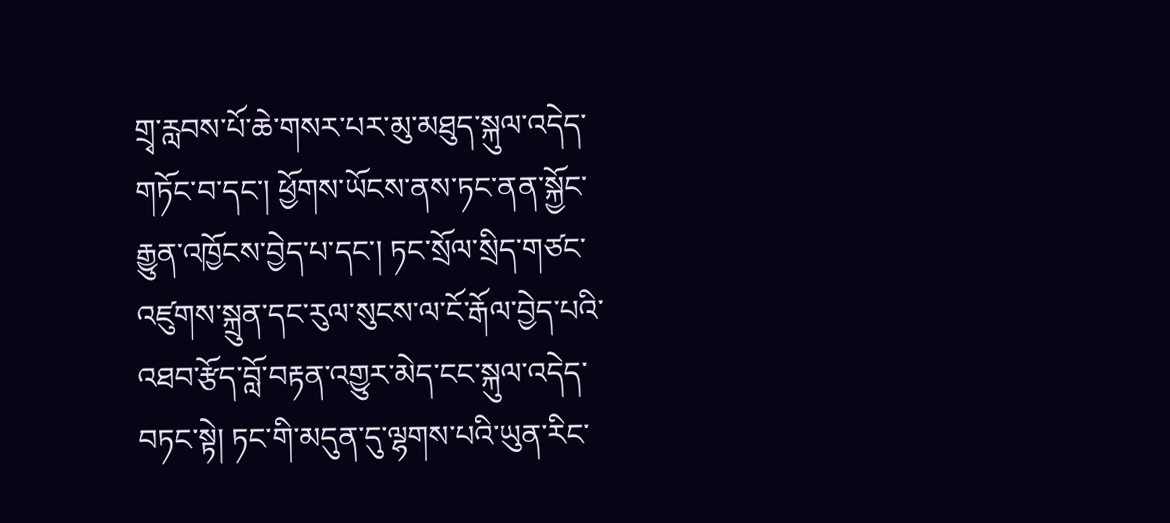གྲྭ་རླབས་པོ་ཆེ་གསར་པར་མུ་མཐུད་སྐུལ་འདེད་གཏོང་བ་དང་། ཕྱོགས་ཡོངས་ནས་ཏང་ནན་སྐྱོང་རྒྱུན་འཁྱོངས་བྱེད་པ་དང་། ཏང་སྲོལ་སྲིད་གཙང་འཛུགས་སྐྲུན་དང་རུལ་སུངས་ལ་ངོ་རྒོལ་བྱེད་པའི་འཐབ་རྩོད་བློ་བརྟན་འགྱུར་མེད་ངང་སྐུལ་འདེད་བཏང་སྟེ། ཏང་གི་མདུན་དུ་ལྷགས་པའི་ཡུན་རིང་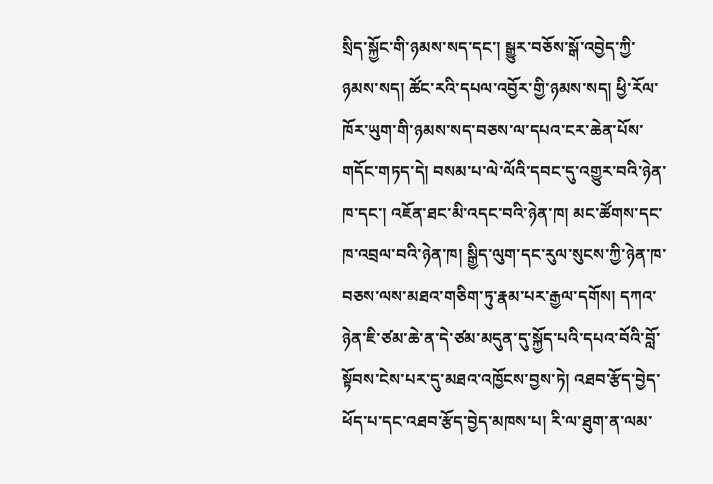སྲིད་སྐྱོང་གི་ཉམས་སད་དང་། སྒྱུར་བཅོས་སྒོ་འབྱེད་ཀྱི་ཉམས་སད། ཚོང་རའི་དཔལ་འབྱོར་གྱི་ཉམས་སད། ཕྱི་རོལ་ཁོར་ཡུག་གི་ཉམས་སད་བཅས་ལ་དཔའ་ངར་ཆེན་པོས་གདོང་གཏད་དེ། བསམ་པ་ལེ་ལོའི་དབང་དུ་འགྱུར་བའི་ཉེན་ཁ་དང་། འཇོན་ཐང་མི་འདང་བའི་ཉེན་ཁ། མང་ཚོགས་དང་ཁ་འབྲལ་བའི་ཉེན་ཁ། སྒྱིད་ལུག་དང་རུལ་སུངས་ཀྱི་ཉེན་ཁ་བཅས་ལས་མཐའ་གཅིག་ཏུ་རྣམ་པར་རྒྱལ་དགོས། དཀའ་ཉེན་ཇི་ཙམ་ཆེ་ན་དེ་ཙམ་མདུན་དུ་སྐྱོད་པའི་དཔའ་བོའི་བློ་སྟོབས་ངེས་པར་དུ་མཐའ་འཁྱོངས་བྱས་ཏེ། འཐབ་རྩོད་བྱེད་ཕོད་པ་དང་འཐབ་རྩོད་བྱེད་མཁས་པ། རི་ལ་ཐུག་ན་ལམ་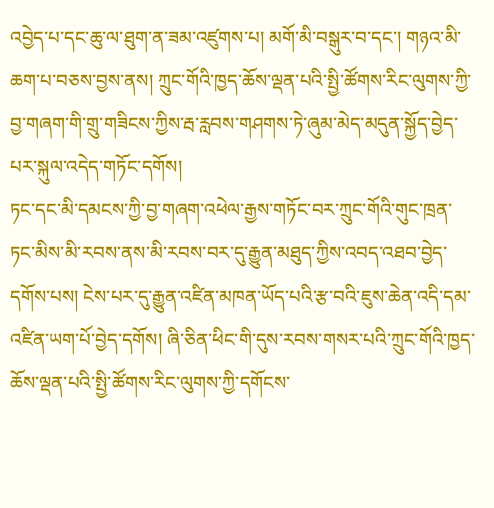འབྱེད་པ་དང་ཆུ་ལ་ཐུག་ན་ཟམ་འཛུགས་པ། མགོ་མི་བསྒུར་བ་དང་། གཉའ་མི་ཆག་པ་བཅས་བྱས་ནས། ཀྲུང་གོའི་ཁྱད་ཆོས་ལྡན་པའི་སྤྱི་ཚོགས་རིང་ལུགས་ཀྱི་བྱ་གཞག་གི་གྲུ་གཟིངས་ཀྱིས་རྦ་རླབས་གཤགས་ཏེ་ཞུམ་མེད་མདུན་སྐྱོད་བྱེད་པར་སྐུལ་འདེད་གཏོང་དགོས།
ཏང་དང་མི་དམངས་ཀྱི་བྱ་གཞག་འཕེལ་རྒྱས་གཏོང་བར་ཀྲུང་གོའི་གུང་ཁྲན་ཏང་མིས་མི་རབས་ནས་མི་རབས་བར་དུ་རྒྱུན་མཐུད་ཀྱིས་འབད་འཐབ་བྱེད་དགོས་པས། ངེས་པར་དུ་རྒྱུན་འཛིན་མཁན་ཡོད་པའི་རྩ་བའི་ཇུས་ཆེན་འདི་དམ་འཛིན་ཡག་པོ་བྱེད་དགོས། ཞི་ཅིན་ཕིང་གི་དུས་རབས་གསར་པའི་ཀྲུང་གོའི་ཁྱད་ཆོས་ལྡན་པའི་སྤྱི་ཚོགས་རིང་ལུགས་ཀྱི་དགོངས་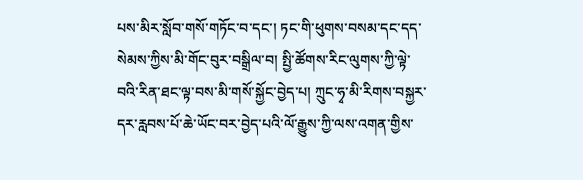པས་མིར་སློབ་གསོ་གཏོང་བ་དང་། ཏང་གི་ཕུགས་བསམ་དང་དད་སེམས་ཀྱིས་མི་གོང་བུར་བསྒྲིལ་བ། སྤྱི་ཚོགས་རིང་ལུགས་ཀྱི་ལྟེ་བའི་རིན་ཐང་ལྟ་བས་མི་གསོ་སྐྱོང་བྱེད་པ། ཀྲུང་ཧྭ་མི་རིགས་བསྐྱར་དར་རླབས་པོ་ཆེ་ཡོང་བར་བྱེད་པའི་ལོ་རྒྱུས་ཀྱི་ལས་འགན་གྱིས་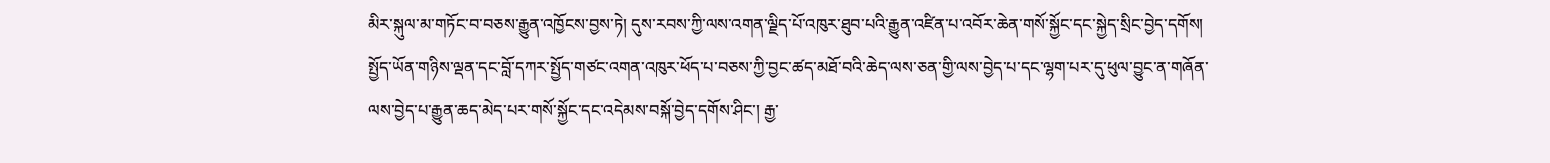མིར་སྐུལ་མ་གཏོང་བ་བཅས་རྒྱུན་འཁྱོངས་བྱས་ཏེ། དུས་རབས་ཀྱི་ལས་འགན་ལྗིད་པོ་འཁུར་ཐུབ་པའི་རྒྱུན་འཛིན་པ་འབོར་ཆེན་གསོ་སྐྱོང་དང་སྐྱེད་སྲིང་བྱེད་དགོས། སྤྱོད་ཡོན་གཉིས་ལྡན་དང་བློ་དཀར་སྤྱོད་གཙང་འགན་འཁུར་ཕོད་པ་བཅས་ཀྱི་བྱང་ཚད་མཐོ་བའི་ཆེད་ལས་ཅན་གྱི་ལས་བྱེད་པ་དང་ལྷག་པར་དུ་ཕུལ་བྱུང་ན་གཞོན་ལས་བྱེད་པ་རྒྱུན་ཆད་མེད་པར་གསོ་སྐྱོང་དང་འདེམས་བསྐོ་བྱེད་དགོས་ཤིང་། རྒྱ་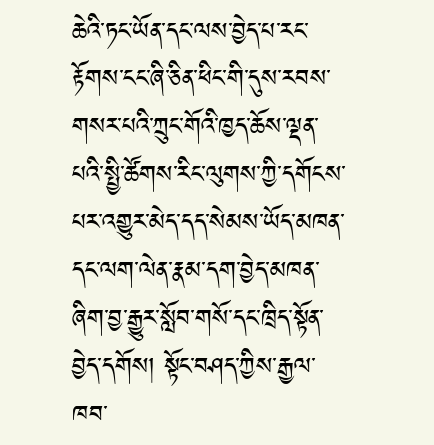ཆེའི་ཏང་ཡོན་དང་ལས་བྱེད་པ་རང་རྟོགས་ངང་ཞི་ཅིན་ཕིང་གི་དུས་རབས་གསར་པའི་ཀྲུང་གོའི་ཁྱད་ཆོས་ལྡན་པའི་སྤྱི་ཚོགས་རིང་ལུགས་ཀྱི་དགོངས་པར་འགྱུར་མེད་དད་སེམས་ཡོད་མཁན་དང་ལག་ལེན་རྣམ་དག་བྱེད་མཁན་ཞིག་བྱ་རྒྱུར་སློབ་གསོ་དང་ཁྲིད་སྟོན་བྱེད་དགོས། སྟོང་བཤད་ཀྱིས་རྒྱལ་ཁབ་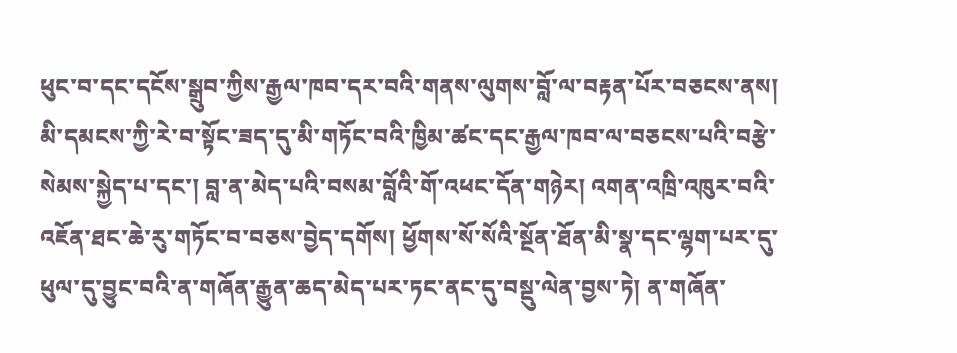ཕུང་བ་དང་དངོས་སྒྲུབ་ཀྱིས་རྒྱལ་ཁབ་དར་བའི་གནས་ལུགས་བློ་ལ་བརྟན་པོར་བཅངས་ནས། མི་དམངས་ཀྱི་རེ་བ་སྟོང་ཟད་དུ་མི་གཏོང་བའི་ཁྱིམ་ཚང་དང་རྒྱལ་ཁབ་ལ་བཅངས་པའི་བརྩེ་སེམས་སྐྱེད་པ་དང་། བླ་ན་མེད་པའི་བསམ་བློའི་གོ་འཕང་དོན་གཉེར། འགན་འཁྲི་འཁུར་བའི་འཇོན་ཐང་ཆེ་རུ་གཏོང་བ་བཅས་བྱེད་དགོས། ཕྱོགས་སོ་སོའི་སྔོན་ཐོན་མི་སྣ་དང་ལྷག་པར་དུ་ཕུལ་དུ་བྱུང་བའི་ན་གཞོན་རྒྱུན་ཆད་མེད་པར་ཏང་ནང་དུ་བསྡུ་ལེན་བྱས་ཏེ། ན་གཞོན་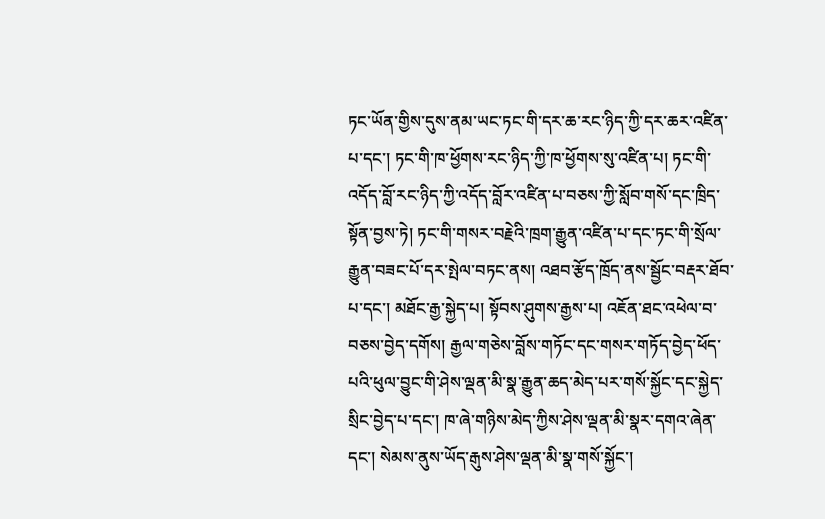ཏང་ཡོན་གྱིས་དུས་ནམ་ཡང་ཏང་གི་དར་ཆ་རང་ཉིད་ཀྱི་དར་ཆར་འཛིན་པ་དང་། ཏང་གི་ཁ་ཕྱོགས་རང་ཉིད་ཀྱི་ཁ་ཕྱོགས་སུ་འཛིན་པ། ཏང་གི་འདོད་བློ་རང་ཉིད་ཀྱི་འདོད་བློར་འཛིན་པ་བཅས་ཀྱི་སློབ་གསོ་དང་ཁྲིད་སྟོན་བྱས་ཏེ། ཏང་གི་གསར་བརྗེའི་ཁྲག་རྒྱུན་འཛིན་པ་དང་ཏང་གི་སྲོལ་རྒྱུན་བཟང་པོ་དར་སྤེལ་བཏང་ནས། འཐབ་རྩོད་ཁྲོད་ནས་སྦྱོང་བརྡར་ཐོབ་པ་དང་། མཐོང་རྒྱ་སྐྱེད་པ། སྟོབས་ཤུགས་རྒྱས་པ། འཇོན་ཐང་འཕེལ་བ་བཅས་བྱེད་དགོས། རྒྱལ་གཅེས་བློས་གཏོང་དང་གསར་གཏོད་བྱེད་ཕོད་པའི་ཕུལ་བྱུང་གི་ཤེས་ལྡན་མི་སྣ་རྒྱུན་ཆད་མེད་པར་གསོ་སྐྱོང་དང་སྐྱེད་སྲིང་བྱེད་པ་དང་། ཁ་ཞེ་གཉིས་མེད་ཀྱིས་ཤེས་ལྡན་མི་སྣར་དགའ་ཞེན་དང་། སེམས་ནུས་ཡོད་རྒུས་ཤེས་ལྡན་མི་སྣ་གསོ་སྐྱོང་།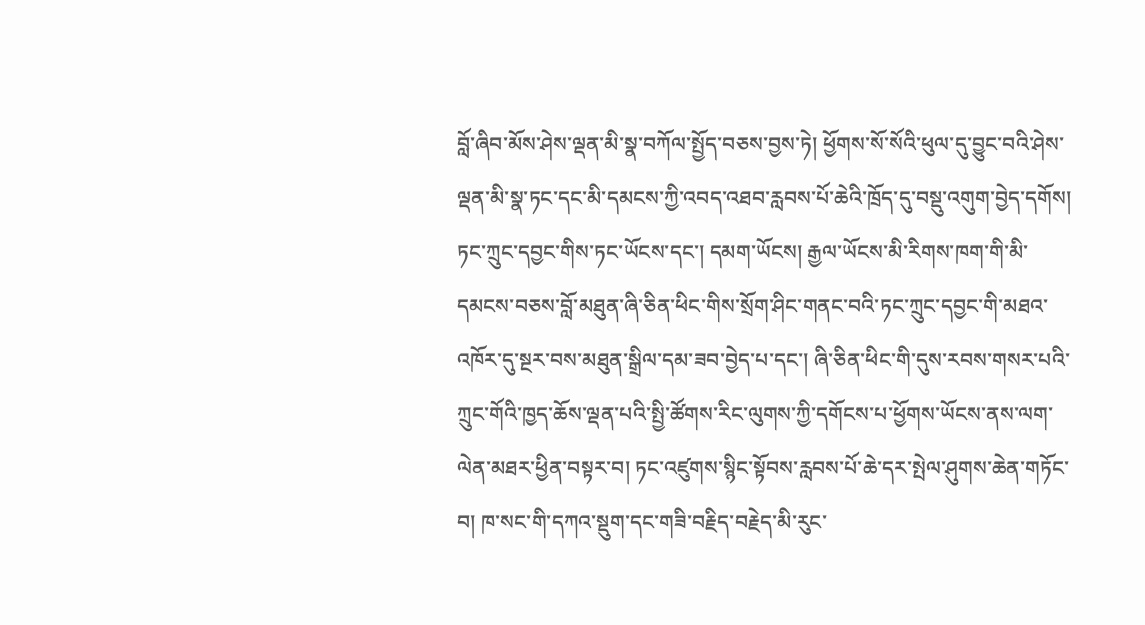བློ་ཞིབ་མོས་ཤེས་ལྡན་མི་སྣ་བཀོལ་སྤྱོད་བཅས་བྱས་ཏེ། ཕྱོགས་སོ་སོའི་ཕུལ་དུ་བྱུང་བའི་ཤེས་ལྡན་མི་སྣ་ཏང་དང་མི་དམངས་ཀྱི་འབད་འཐབ་རླབས་པོ་ཆེའི་ཁྲོད་དུ་བསྡུ་འགུག་བྱེད་དགོས།
ཏང་ཀྲུང་དབྱང་གིས་ཏང་ཡོངས་དང་། དམག་ཡོངས། རྒྱལ་ཡོངས་མི་རིགས་ཁག་གི་མི་དམངས་བཅས་བློ་མཐུན་ཞི་ཅིན་ཕིང་གིས་སྲོག་ཤིང་གནང་བའི་ཏང་ཀྲུང་དབྱང་གི་མཐའ་འཁོར་དུ་སྔར་བས་མཐུན་སྒྲིལ་དམ་ཟབ་བྱེད་པ་དང་། ཞི་ཅིན་ཕིང་གི་དུས་རབས་གསར་པའི་ཀྲུང་གོའི་ཁྱད་ཆོས་ལྡན་པའི་སྤྱི་ཚོགས་རིང་ལུགས་ཀྱི་དགོངས་པ་ཕྱོགས་ཡོངས་ནས་ལག་ལེན་མཐར་ཕྱིན་བསྟར་བ། ཏང་འཛུགས་སྙིང་སྟོབས་རླབས་པོ་ཆེ་དར་སྤེལ་ཤུགས་ཆེན་གཏོང་བ། ཁ་སང་གི་དཀའ་སྡུག་དང་གཟི་བརྗིད་བརྗེད་མི་རུང་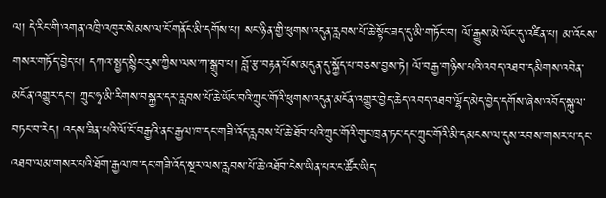ལ། དེ་རིང་གི་འགན་འཁྲི་འཁུར་སེམས་ལ་ངོ་གནོང་མི་དགོས་པ། སང་ཉིན་གྱི་ཕུགས་འདུན་རླབས་པོ་ཆེ་སྟོང་ཟད་དུ་མི་གཏོང་བ། ལོ་རྒྱུས་མེ་ལོང་དུ་འཛིན་པ། མ་འོངས་གསར་གཏོད་བྱེད་པ། དཀའ་སྤྱད་སྙིང་རུས་ཀྱིས་ལས་ཀ་སྒྲུབ་པ། བློ་རྩ་བརྟན་པོས་མདུན་དུ་སྐྱོད་པ་བཅས་བྱས་ཏེ། ལོ་བརྒྱ་གཉིས་པའི་འབད་འཐབ་དམིགས་འབེན་མངོན་འགྱུར་དང་། ཀྲུང་ཧྭ་མི་རིགས་བསྐྱར་དར་རླབས་པོ་ཆེ་ཡོང་བའི་ཀྲུང་གོའི་ཕུགས་འདུན་མངོན་འགྱུར་བྱེད་ཆེད་འབད་འཐབ་ལྷོད་མེད་བྱེད་དགོས་ཞེས་འབོད་སྐུལ་བཏང་བ་རེད། འདས་ཟིན་པའི་ལོ་ངོ་བརྒྱའི་ནང་རྒྱལ་ཁ་དང་གཟི་འོད་རླབས་པོ་ཆེ་ཐོབ་པའི་ཀྲུང་གོའི་གུང་ཁྲན་ཏང་དང་ཀྲུང་གོའི་མི་དམངས་ལ་དུས་རབས་གསར་པ་དང་འཐབ་ལམ་གསར་པའི་ཐོག་རྒྱལ་ཁ་དང་གཟི་འོད་སྔར་ལས་རླབས་པོ་ཆེ་འཐོབ་ངེས་ཡིན་པར་ང་ཚོར་ཡིད་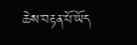ཆེས་བརྟན་པོ་ཡོད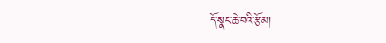དོ་སྣང་ཆེ་བའི་རྩོམ།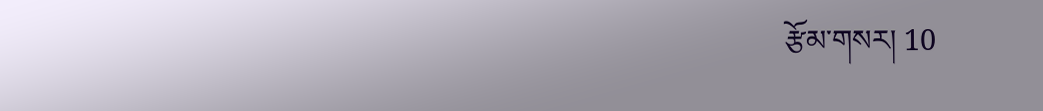རྩོམ་གསར། 10